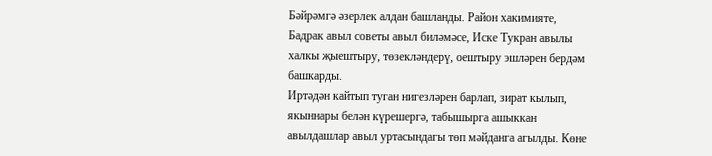Бәйрәмгә әзерлек алдан башланды. Район хакимияте, Бадрак авыл советы авыл биләмәсе, Иске Тукран авылы халкы җыештыру, төзекләндерү, оештыру эшләрен бердәм башкарды.
Иртәдән кайтып туган нигезләрен барлап, зират кылып, якыннары белән күрешергә, табышырга ашыккан авылдашлар авыл уртасындагы төп мәйданга агылды. Көне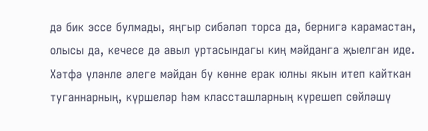дә бик эссе булмады, яңгыр сибәләп торса да, бернигә карамастан, олысы да, кечесе дә авыл уртасындагы киң мәйданга җыелган иде. Хәтфә үләнле әлеге мәйдан бу көнне ерак юлны якын итеп кайткан туганнарның, күршеләр һәм классташларның күрешеп сөйләшү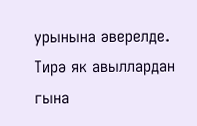урынына әверелде. Тирә як авыллардан гына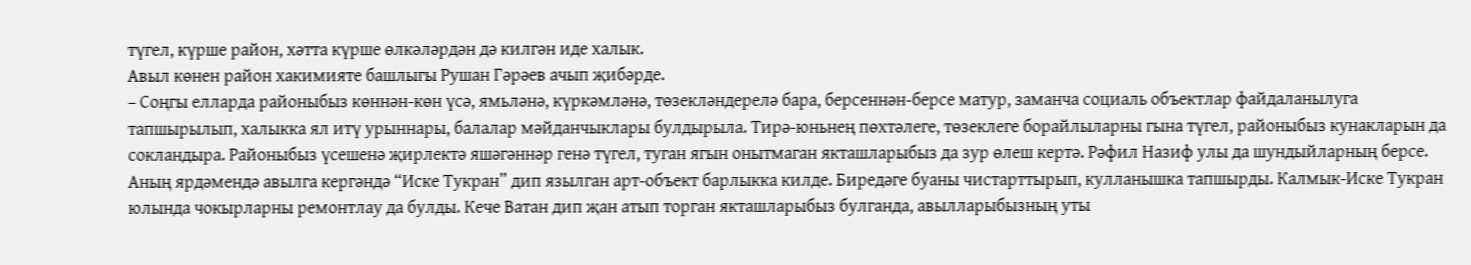түгел, күрше район, хәтта күрше өлкәләрдән дә килгән иде халык.
Авыл көнен район хакимияте башлыгы Рушан Гәрәев ачып җибәрде.
– Соңгы елларда районыбыз көннән-көн үсә, ямьләнә, күркәмләнә, төзекләндерелә бара, берсеннән-берсе матур, заманча социаль объектлар файдаланылуга тапшырылып, халыкка ял итү урыннары, балалар мәйданчыклары булдырыла. Тирә-юньнең пөхтәлеге, төзеклеге борайлыларны гына түгел, районыбыз кунакларын да сокландыра. Районыбыз үсешенә җирлектә яшәгәннәр генә түгел, туган ягын онытмаган якташларыбыз да зур өлеш кертә. Рәфил Назиф улы да шундыйларның берсе. Аның ярдәмендә авылга кергәндә “Иске Тукран” дип язылган арт-объект барлыкка килде. Биредәге буаны чистарттырып, кулланышка тапшырды. Калмык-Иске Тукран юлында чокырларны ремонтлау да булды. Кече Ватан дип җан атып торган якташларыбыз булганда, авылларыбызның уты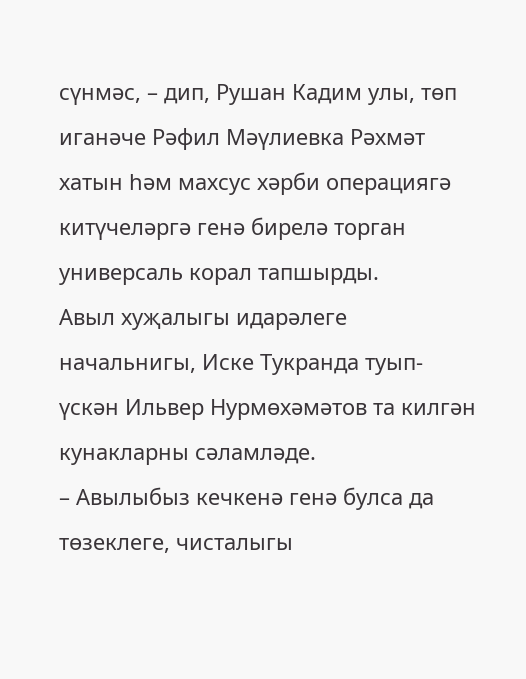сүнмәс, – дип, Рушан Кадим улы, төп иганәче Рәфил Мәүлиевка Рәхмәт хатын һәм махсус хәрби операциягә китүчеләргә генә бирелә торган универсаль корал тапшырды.
Авыл хуҗалыгы идарәлеге начальнигы, Иске Тукранда туып-үскән Ильвер Нурмөхәмәтов та килгән кунакларны сәламләде.
– Авылыбыз кечкенә генә булса да төзеклеге, чисталыгы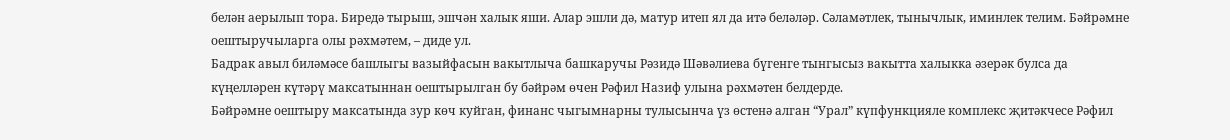белән аерылып тора. Биредә тырыш, эшчән халык яши. Алар эшли дә, матур итеп ял да итә беләләр. Сәламәтлек, тынычлык, иминлек телим. Бәйрәмне оештыручыларга олы рәхмәтем, – диде ул.
Бадрак авыл биләмәсе башлыгы вазыйфасын вакытлыча башкаручы Рәзидә Шәвәлиева бүгенге тынгысыз вакытта халыкка әзерәк булса да күңелләрен күтәрү максатыннан оештырылган бу бәйрәм өчен Рәфил Назиф улына рәхмәтен белдерде.
Бәйрәмне оештыру максатында зур көч куйган, финанс чыгымнарны тулысынча үз өстенә алган “Урал” күпфункцияле комплекс җитәкчесе Рәфил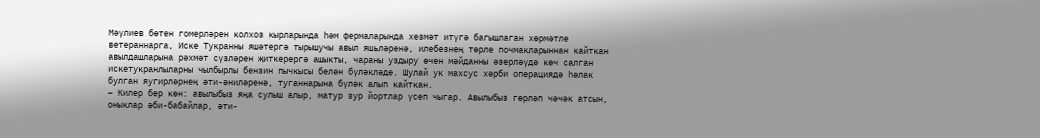Мәүлиев бөтен гомерләрен колхоз кырларында һәм фермаларында хезмәт итүгә багышлаган хөрмәтле ветераннарга, Иске Тукранны яшәтергә тырышучы авыл яшьләренә, илебезнең төрле почмакларыннан кайткан авылдашларына рәхмәт сүзләрен җиткерергә ашыкты, чараны уздыру өчен мәйданны әзерләүдә көч салган искетукранлыларны чылбырлы бензин пычкысы белән бүләкләде. Шулай ук махсус хәрби операциядә һәлак булган яугирләрнең әти-әниләренә, туганнарына бүләк алып кайткан.
– Килер бер көн: авылыбыз яңа сулыш алыр, матур зур йортлар үсеп чыгар. Авылыбыз гөрләп чәчәк атсын, оныклар әби-бабайлар, әти-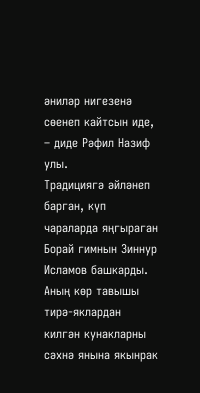әниләр нигезенә сөенеп кайтсын иде, – диде Рәфил Назиф улы.
Традициягә әйләнеп барган, күп чараларда яңгыраган Борай гимнын Зиннур Исламов башкарды. Аның көр тавышы тирә-яклардан килгән кунакларны сәхнә янына якынрак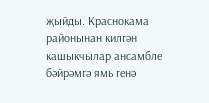җыйды. Краснокама районынан килгән кашыкчылар ансамбле бәйрәмгә ямь генә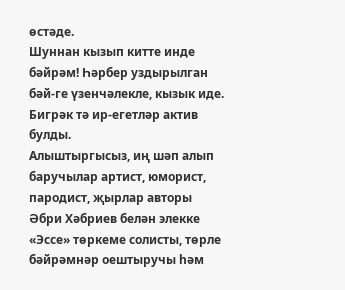өстәде.
Шуннан кызып китте инде бәйрәм! Һәрбер уздырылган бәй-ге үзенчәлекле, кызык иде. Бигрәк тә ир-егетләр актив булды.
Алыштыргысыз, иң шәп алып баручылар артист, юморист, пародист, җырлар авторы Әбри Хәбриев белән элекке «Эссе» төркеме солисты, төрле бәйрәмнәр оештыручы һәм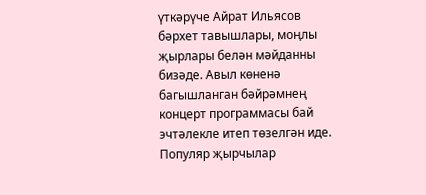үткәрүче Айрат Ильясов бәрхет тавышлары, моңлы җырлары белән мәйданны бизәде. Авыл көненә багышланган бәйрәмнең концерт программасы бай эчтәлекле итеп төзелгән иде. Популяр җырчылар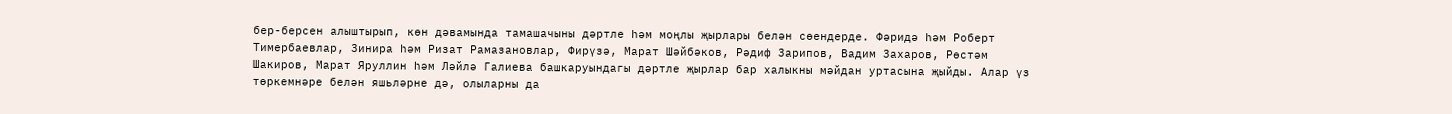бер-берсен алыштырып, көн дәвамында тамашачыны дәртле һәм моңлы җырлары белән сөендерде. Фәридә һәм Роберт Тимербаевлар, Зинира һәм Ризат Рамазановлар, Фирүзә, Марат Шәйбәков, Рәдиф Зарипов, Вадим Захаров, Рөстәм Шакиров, Марат Яруллин һәм Ләйлә Галиева башкаруындагы дәртле җырлар бар халыкны мәйдан уртасына җыйды. Алар үз төркемнәре белән яшьләрне дә, олыларны да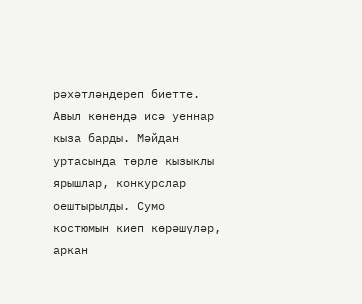рәхәтләндереп биетте.
Авыл көнендә исә уеннар кыза барды. Мәйдан уртасында төрле кызыклы ярышлар, конкурслар оештырылды. Сумо костюмын киеп көрәшүләр, аркан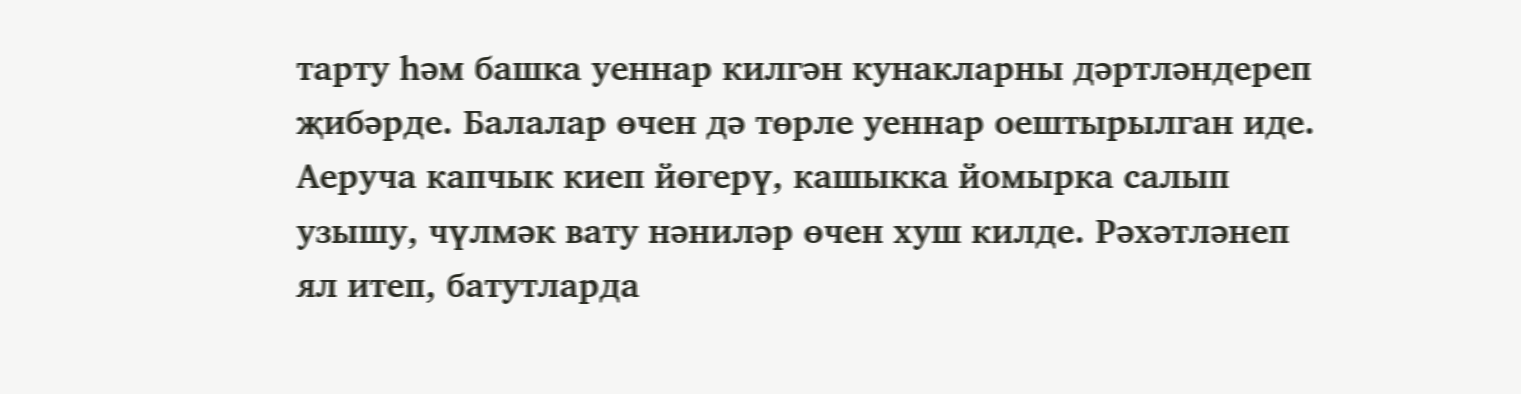тарту һәм башка уеннар килгән кунакларны дәртләндереп җибәрде. Балалар өчен дә төрле уеннар оештырылган иде. Аеруча капчык киеп йөгерү, кашыкка йомырка салып узышу, чүлмәк вату нәниләр өчен хуш килде. Рәхәтләнеп ял итеп, батутларда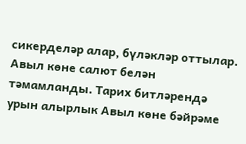сикерделәр алар, бүләкләр оттылар.
Авыл көне салют белән тәмамланды. Тарих битләрендә урын алырлык Авыл көне бәйрәме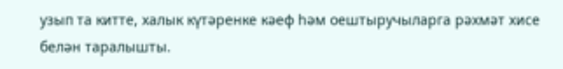узып та китте, халык күтәренке кәеф һәм оештыручыларга рәхмәт хисе белән таралышты.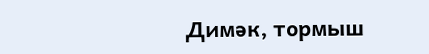Димәк, тормыш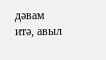дәвам итә, авыл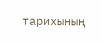тарихының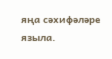яңа сәхифәләре языла.